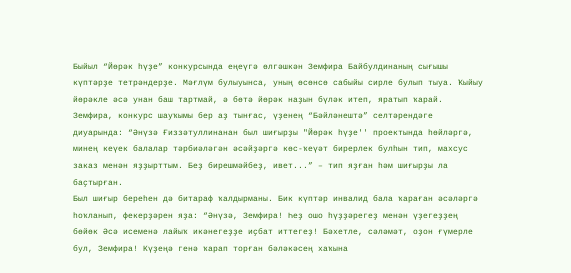Быйыл “Йөрәк һүҙе” конкурсында еңеүгә өлгәшкән Земфира Байбулдинаның сығышы күптәрҙе тетрәндерҙе. Мәғлүм булыуынса, уның өсөнсө сабыйы сирле булып тыуа. Ҡыйыу йөрәкле әсә унан баш тартмай, ә бөтә йөрәк наҙын бүләк итеп, яратып ҡарай.
Земфира, конкурс шауҡымы бер аҙ тынғас, үҙенең “Бәйләнештә” селтәрендәге диуарында: “Әнүзә Ғиззәтуллинанан был шиғырҙы "Йөрәк һүҙе'' проектында һөйләргә, минең кеүек балалар тәрбиәләгән әсәйҙәргә көс-ҡеүәт бирерлек булһын тип, махсус заказ менән яҙҙырттым. Беҙ бирешмәйбеҙ, ивет...” – тип яҙған һәм шиғырҙы ла баҫтырған.
Был шиғыр береһен дә битараф ҡалдырманы. Бик күптәр инвалид бала ҡараған әсәләргә һоҡланып, фекерҙәрен яҙа: “Әнүзә, Земфира! Һеҙ ошо һүҙҙәрегеҙ менән үҙегеҙҙең бөйөк Әсә исеменә лайыҡ икәнегеҙҙе иҫбат иттегеҙ! Бәхетле, сәләмәт, оҙон ғүмерле бул, Земфира! Күҙеңә генә ҡарап торған бәләкәсең хаҡына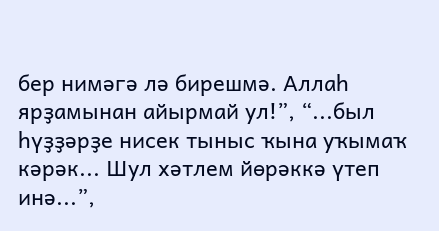бер нимәгә лә бирешмә. Аллаһ ярҙамынан айырмай ул!”, “...был һүҙҙәрҙе нисек тыныс ҡына уҡымаҡ кәрәк... Шул хәтлем йөрәккә үтеп инә...”,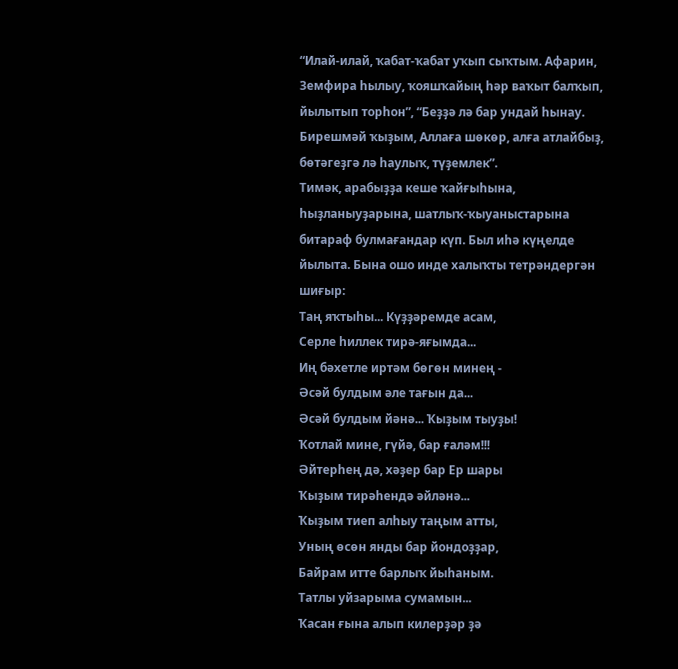“Илай-илай, ҡабат-ҡабат уҡып сыҡтым. Афарин, Земфира һылыу, ҡояшҡайың һәр ваҡыт балҡып, йылытып торһон”, “Беҙҙә лә бар ундай һынау. Бирешмәй ҡыҙым, Аллаға шөкөр, алға атлайбыҙ, бөтәгеҙгә лә һаулыҡ, түҙемлек”.
Тимәк, арабыҙҙа кеше ҡайғыһына, һыҙланыуҙарына, шатлыҡ-ҡыуаныстарына битараф булмағандар күп. Был иһә күңелде йылыта. Бына ошо инде халыҡты тетрәндергән шиғыр:
Таң яҡтыһы... Күҙҙәремде асам,
Серле hиллек тирә-яғымда...
Иң бәхетле иртәм бөгөн минең -
Әсәй булдым әле тағын да...
Әсәй булдым йәнә... Ҡыҙым тыуҙы!
Ҡотлай мине, гүйә, бар ғаләм!!!
Әйтерhең дә, хәҙер бар Ер шары
Ҡыҙым тирәhендә әйләнә...
Ҡыҙым тиеп алһыу таңым атты,
Уның өсөн янды бар йондоҙҙар,
Байрам итте барлыҡ йыһаным.
Татлы уйзарыма сумамын...
Ҡасан ғына алып килерҙәр ҙә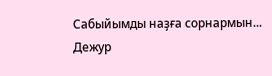Сабыйымды наҙға сорнармын...
Дежур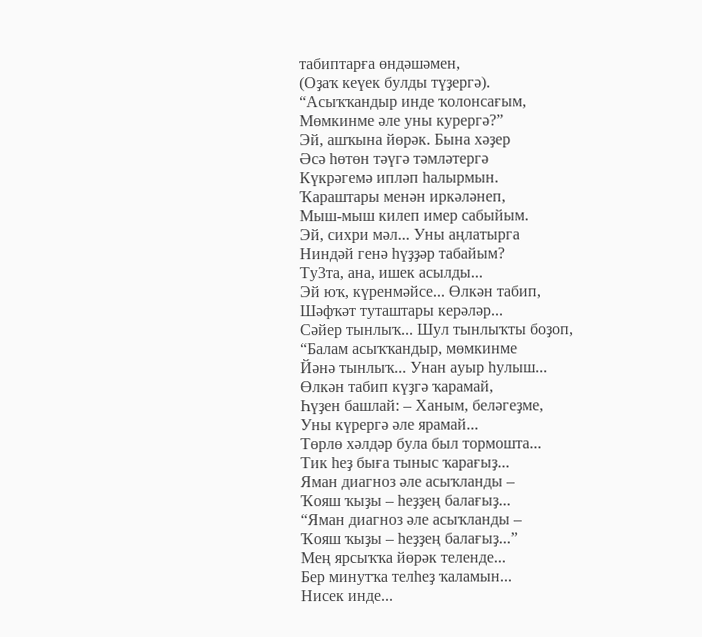табиптарға өндәшәмен,
(Оҙаҡ кеүек булды түҙергә).
“Асыҡҡандыр инде ҡолонсағым,
Мөмкинме әле уны курергә?”
Эй, ашҡына йөрәк. Бына хәҙер
Әсә hөтөн тәүгә тәмләтергә
Күкрәгемә ипләп hалырмын.
Ҡараштары менән иркәләнеп,
Мыш-мыш килеп имер сабыйым.
Эй, сихри мәл... Уны аңлатырга
Ниндәй генә hүҙҙәр табайым?
Ту3та, ана, ишек асылды...
Эй юҡ, күренмәйсе... Өлкән табип,
Шәфҡәт туташтары керәләр...
Сәйер тынлыҡ... Шул тынлыҡты боҙоп,
“Балам асыҡҡандыр, мөмкинме
Йәнә тынлыҡ... Унан ауыр һулыш...
Өлкән табип күҙгә ҡарамай,
Һүҙен башлай: – Ханым, беләгеҙме,
Уны күрергә әле ярамай...
Төрлө хәлдәр була был тормошта...
Тик һеҙ быға тыныс ҡарағыҙ...
Яман диагноз әле асыҡланды –
Ҡояш ҡыҙы – һеҙҙең балағыҙ...
“Яман диагноз әле асыҡланды –
Ҡояш ҡыҙы – һеҙҙең балағыҙ...”
Мең ярсыҡҡа йөрәк теленде...
Бер минутҡа телһеҙ ҡаламын...
Нисек инде...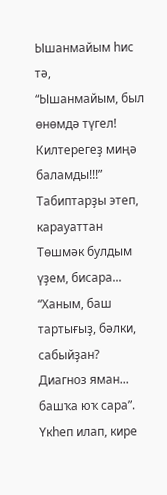Ышанмайым һис тә,
“Ышанмайым, был өнөмдә түгел!
Килтерегеҙ миңә баламды!!!”
Табиптарҙы этеп, карауаттан
Төшмәк булдым үҙем, бисара...
“Ханым, баш тартығыҙ, бәлки, сабыйҙан?
Диагноз яман... башҡа юҡ сара”.
Үкһеп илап, кире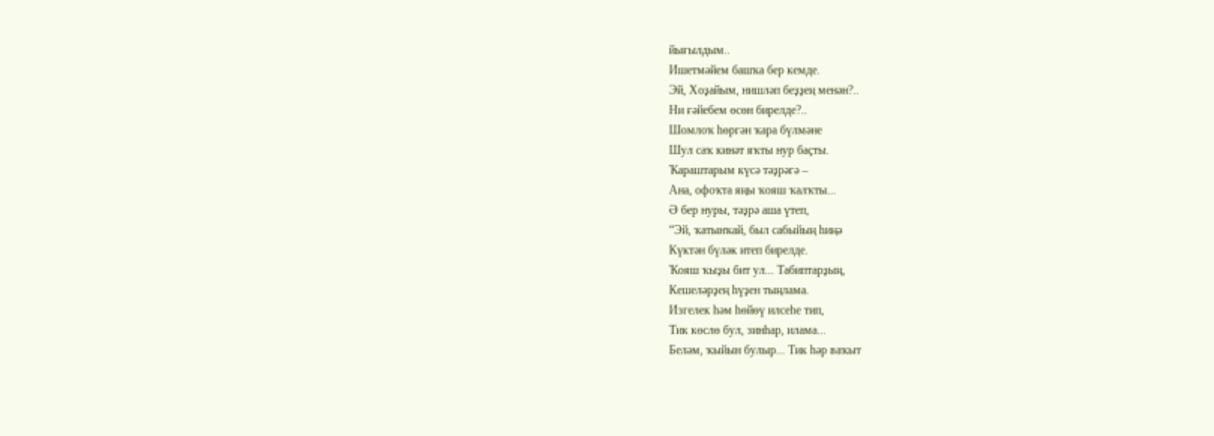йығылдым..
Ишетмәйем башҡа бер кемде.
Эй, Хоҙайым, нишләп беҙҙең менән?..
Ни ғәйебем өсөн бирелде?..
Шомлоҡ һөргән ҡара бүлмәне
Шул саҡ кинәт яҡты нур баҫты.
Ҡараштарым күсә тәҙрәгә –
Ана, офоҡта яңы ҡояш ҡалҡты...
Ә бер нуры, тәҙрә аша үтеп,
“Эй, ҡатынҡай, был сабыйың һиңә
Күктән бүләк итеп бирелде.
Ҡояш ҡыҙы бит ул... Табиптарҙың,
Кешеләрҙең һүҙен тыңлама.
Изгелек һәм һөйөү илсеһе тип,
Тик көслө бул, зинһар, илама...
Беләм, ҡыйын булыр... Тик һәр ваҡыт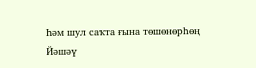Һәм шул саҡта ғына төшөнөрһөң
Йәшәү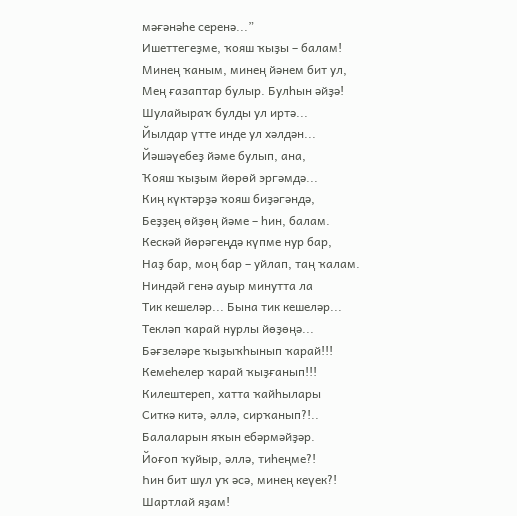мәғәнәһе серенә...”
Ишеттегеҙме, ҡояш ҡыҙы – балам!
Минең ҡаным, минең йәнем бит ул,
Мең ғазаптар булыр. Булһын әйҙә!
Шулайыраҡ булды ул иртә...
Йылдар үтте инде ул хәлдән...
Йәшәүебеҙ йәме булып, ана,
Ҡояш ҡыҙым йөрөй эргәмдә...
Киң күктәрҙә ҡояш биҙәгәндә,
Беҙҙең өйҙөң йәме – һин, балам.
Кескәй йөрәгеңдә күпме нур бар,
Наҙ бар, моң бар – уйлап, таң ҡалам.
Ниндәй генә ауыр минутта ла
Тик кешеләр... Бына тик кешеләр...
Текләп ҡарай нурлы йөҙөңә...
Бәғзеләре ҡыҙыҡһынып ҡарай!!!
Кемеһелер ҡарай ҡыҙғанып!!!
Килештереп, хатта ҡайһылары
Ситкә китә, әллә, сирҡанып?!..
Балаларын яҡын ебәрмәйҙәр.
Йоғоп ҡуйыр, әллә, тиһеңме?!
Һин бит шул уҡ әсә, минең кеүек?!
Шартлай яҙам!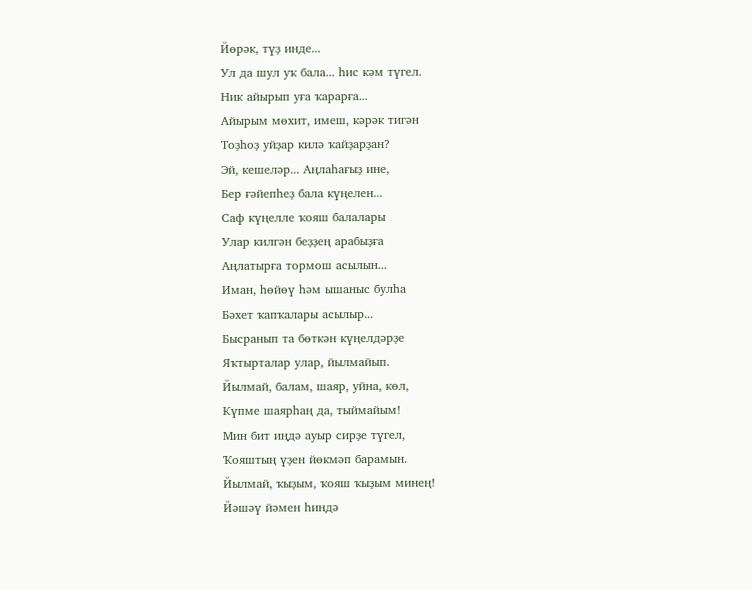Йөрәк, түҙ инде...
Ул да шул уҡ бала... һис кәм түгел.
Ник айырып уға ҡарарға...
Айырым мөхит, имеш, кәрәк тигән
Тоҙһоҙ уйҙар килә ҡайҙарҙан?
Эй, кешеләр... Аңлаһағыҙ ине,
Бер ғәйепһеҙ бала күңелен...
Саф күңелле ҡояш балалары
Улар килгән беҙҙең арабыҙға
Аңлатырға тормош асылын...
Иман, һөйөү һәм ышаныс булһа
Бәхет ҡапҡалары асылыр...
Бысранып та бөткән күңелдәрҙе
Яҡтырталар улар, йылмайып.
Йылмай, балам, шаяр, уйна, көл,
Күпме шаярһаң да, тыймайым!
Мин бит иңдә ауыр сирҙе түгел,
Ҡояштың үҙен йөкмәп барамын.
Йылмай, ҡыҙым, ҡояш ҡыҙым минең!
Йәшәү йәмен һиндә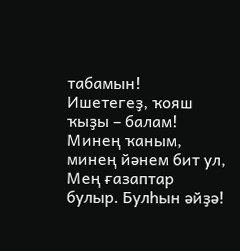табамын!
Ишетегеҙ, ҡояш ҡыҙы – балам!
Минең ҡаным, минең йәнем бит ул,
Мең ғазаптар булыр. Булһын әйҙә!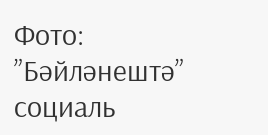Фото: ”Бәйләнештә” социаль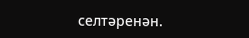селтәренән.